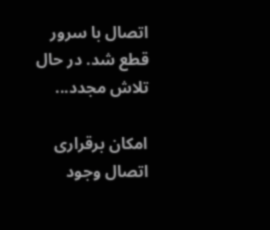اتصال با سرور قطع شد. در حال تلاش مجدد...

امکان برقراری اتصال وجود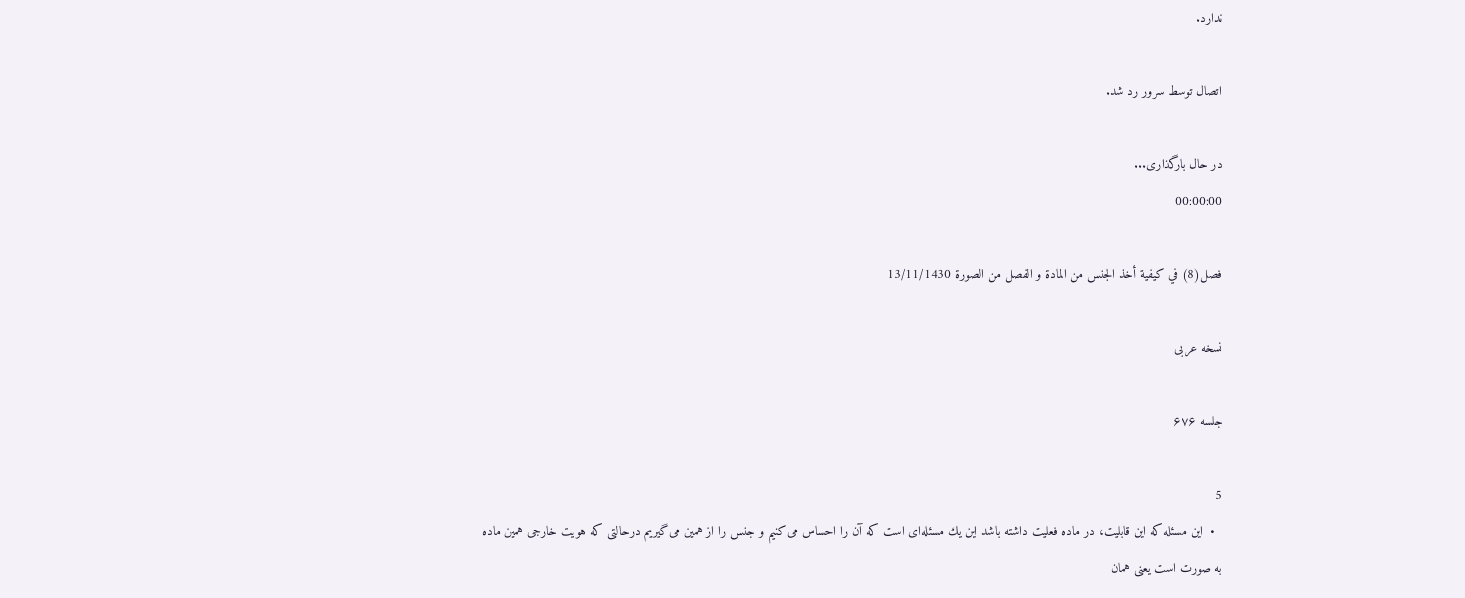ندارد.

اتصال توسط سرور رد شد.

در حال بارگذاری...
00:00:00

فصل(8) في كيفية أخذ الجنس من المادة و الفصل من الصورة 13/11/1430

نسخه عربی

جلسه ۶۷۶

5
  •  این مسئله كه این قابلیت، در ماده فعلیت داشته باشد این یك مسئله‌ای است كه آن را احساس می‌كنیم و جنس را از همین می‌گیریم درحالتی كه هویت خارجی همین ماده به صورت است یعنی همان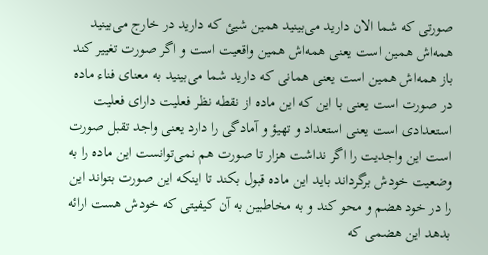صورتی كه شما الان دارید می‌بینید همین شیئ كه دارید در خارج می‌بینید همه‌اش همین است یعنی همه‌اش همین واقعیت است و اگر صورت تغییر كند باز همه‌اش همین است یعنی همانی كه دارید شما می‌بینید به معنای فناء ماده در صورت است یعنی با این كه این ماده از نقطه نظر فعلیت دارای فعلیت استعدادی است یعنی استعداد و تهیؤ و آمادگی را دارد یعنی واجد تقبل صورت است این واجدیت را اگر نداشت هزار تا صورت هم نمی‌توانست این ماده را به وضعیت خودش برگرداند باید این ماده قبول بكند تا اینكه این صورت بتواند این را در خود هضم و محو كند و به مخاطبین به آن كیفیتی كه خودش هست ارائه بدهد این هضمی كه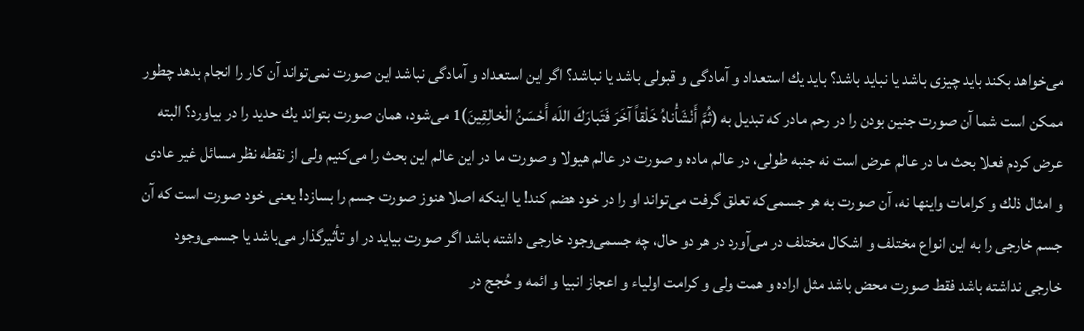می‌خواهد بكند باید چیزی باشد یا نباید باشد؟ باید یك استعداد و آمادگی و قبولی باشد یا نباشد؟ اگر این استعداد و آمادگی نباشد این صورت نمی‌تواند آن كار را انجام بدهد چطور ممكن است شما آن صورت جنین بودن را در رحم مادر كه تبدیل به (ثُمَّ أَنْشَأْناهُ خَلْقاً آخَرَ فَتَبارَكَ اللَه أَحْسَنُ الْخالِقِينَ)1 می‌شود، همان صورت بتواند یك حدید را در بیاورد؟ البته عرض كردم فعلا بحث ما در عالم عرض است نه جنبه طولی، در عالم ماده و صورت در عالم هیولا و صورت ما در این عالم این بحث را می‌كنیم ولی از نقطه نظر مسائل غیر عادی و امثال ذلك و كرامات واینها نه، آن صورت به هر جسمی‌كه تعلق گرفت می‌تواند او را در خود هضم كند! یا اینكه اصلا هنوز صورت جسم را بسازد! یعنی خود صورت است كه آن جسم خارجی را به این انواع مختلف و اشكال مختلف در می‌آورد در هر دو حال، چه جسمی‌وجود خارجی داشته باشد اگر صورت بیاید در او تأثیرگذار می‌باشد یا جسمی‌وجود خارجی نداشته باشد فقط صورت محض باشد مثل اراده و همت ولی و كرامت اولیاء و اعجاز انبیا و ائمه و حُجج در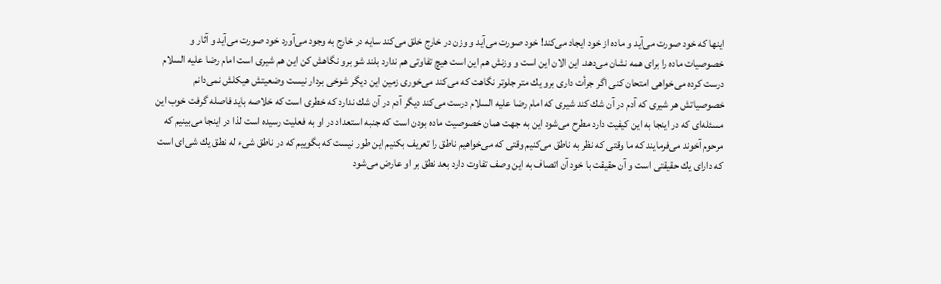اینها كه خود صورت می‌آید و ماده از خود ایجاد می‌كند! خود صورت می‌آید و وزن در خارج خلق می‌كند سایه در خارج به وجود می‌آورد خود صورت می‌آید و آثار و خصوصیات ماده را برای همه نشان می‌دهد. این الان این است و وزنش هم این است هیچ تفاوتی هم ندارد بلند شو برو نگاهش كن این هم شیری است امام رضا علیه السلام درست كرده می‌خواهی امتحان كنی اگر جرأت داری برو یك متر جلوتر نگاهت كه می‌كند می‌خوری زمین این دیگر شوخی بردار نیست وضعیتش هیكلش نمی‌دانم خصوصیاتش هر شیری كه آدم در آن شك كند شیری كه امام رضا علیه السلام درست می‌كند دیگر آدم در آن شك ندارد كه خطری است كه خلاصه باید فاصله گرفت خوب این مسئله‌ای كه در اینجا به این كیفیت دارد مطرح می‌شود این به جهت همان خصوصیت ماده بودن است كه جنبه استعداد در او به فعلیت رسیده است لذا در اینجا می‌بینیم كه مرحوم آخوند می‌فرمایند كه ما وقتی كه نظر به ناطق می‌كنیم وقتی كه می‌خواهیم ناطق را تعریف بكنیم این طور نیست كه بگوییم كه در ناطق شیء له نطق یك شی‌ای است كه دارای یك حقیقتی است و آن حقیقت با خود آن اتصاف به این وصف تفاوت دارد بعد نطق بر او عارض می‌شود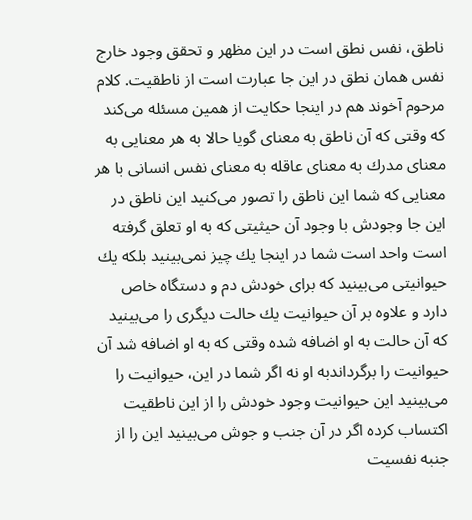ناطق، نفس نطق است در این مظهر و تحقق وجود خارج نفس همان نطق در این جا عبارت است از ناطقیت. كلام مرحوم آخوند هم در اینجا حكایت از همین مسئله می‌كند كه وقتی كه آن ناطق به معنای گویا حالا به هر معنایی به معنای مدرك به معنای عاقله به معنای نفس انسانی با هر معنایی كه شما این ناطق را تصور می‌كنید این ناطق در این جا وجودش با وجود آن حیثیتی كه به او تعلق گرفته است واحد است شما در اینجا یك چیز نمی‌بینید بلكه یك حیوانیتی می‌بینید كه برای خودش دم و دستگاه خاص دارد و علاوه بر آن حیوانیت یك حالت دیگری را می‌بینید كه آن حالت به او اضافه شده وقتی كه به او اضافه شد آن حیوانیت را برگرداندبه او نه اگر شما در این، حیوانیت را می‌بینید این حیوانیت وجود خودش را از این ناطقیت اكتساب كرده اگر در آن جنب و جوش می‌بینید این را از جنبه نفسیت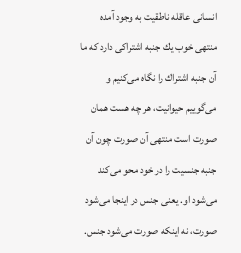انسانی عاقله ناطقیت به وجود آمده منتهی خوب یك جنبه اشتراكی دارد كه ما آن جنبه اشتراك را نگاه می‌كنیم و می‌گوییم حیوانیت، هر چه هست همان صورت است منتهی آن صورت چون آن جنبه جنسیت را در خود محو می‌كند می‌شود او. یعنی جنس در اینجا می‌شود صورت، نه اینكه صورت می‌شود جنس.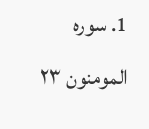1. سوره المومنون ٢٣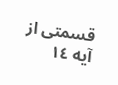قسمتى از آيه ١٤